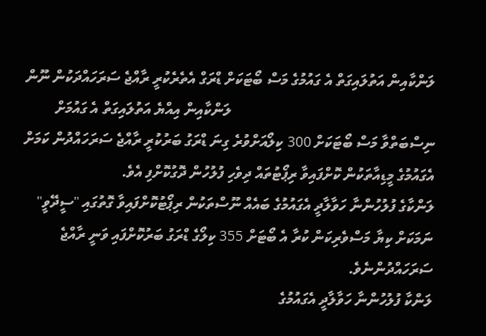ލަންކާއިން އަތުލައިގަތް އެ ގައުމުގެ މަސް ބޯޓަކަށް ޑްރަގް އެތެރެކުރީ ރާއްޖެ ސަރަހައްދަކުން ނޫން
                                                        ލަންކާއިން އިއްޔެ އަތުލައިގަތް އެ ގައުމަށް ނިސްބަތްވާ މަސް ބޯޓަކަށް 300 ކިލޯއަށްވުރެ ގިނަ ޑްރަގު ބަރުކުރީ ރާއްޖެ ސަރަހައްދުން ކަމަށް އެގައުމުގެ މީޑިއާތަކުން ކޮށްފައިވާ ރިޕޯޓުތައް ދިވެހި ފުލުހުން ދޮގުކޮށްފި އެވެ.
ލަންކާގެ ފުލުހުންނާ ހަވާލާދީ އެގައުމުގެ ބައެއް ނޫސްތަކުން ރިޕޯޓުކޮށްފައިވާ ގޮތުގައި "ސީދޭވީ" ނަމަކަށް ކިޔާ މަސްވެރިކަން ކުރާ އެ ބޯޓަށް 355 ކިލޯގެ ޑްރަގު ބަރުކޮށްފައި ވަނީ ރާއްޖެ ސަރަހައްދުންނެވެ.
ލަންކާ ފުލުހުންނާ ހަވާލާދީ އެގައުމުގެ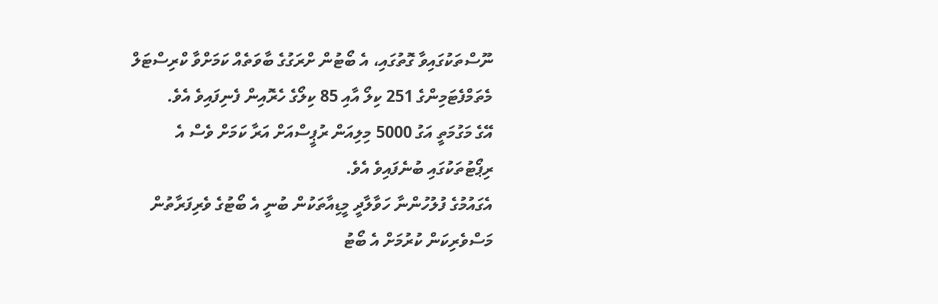ނޫސްތަކުގައިވާ ގޮތުގައި، އެ ބޯޓުން ށްރަގުގެ ބާވަތެއް ކަމަށްވާ ކްރިސްޓަލް މެތަމްފެޓަމިންގެ 251 ކިލޯ އާއި 85 ކިލޯގެ ހެރޮއިން ފެނިފައިވެ އެވެ.
އޭގެ މަގުމަތީ އަގު 5000 މިލިއަން ރުޕީސްއަށް އަރާ ކަމަށް ވެސް އެ ރިޕޯޓުތަކުގައި ބުނެފައިވެ އެވެ.
އެގައުމުގެ ފުލުހުންނާ ހަވާލާދީ މީޑިއާތަކުން ބުނީ އެ ބޯޓުގެ ވެރިފަރާތުން މަސްވެރިކަން ކުރުމަށް އެ ބޯޓު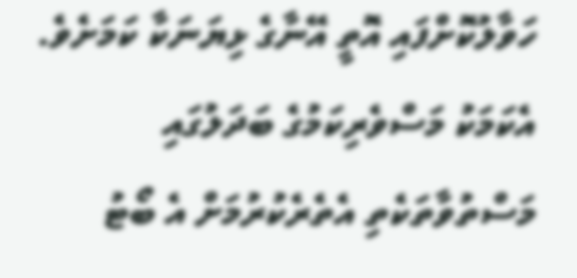ހަވާލުކޮށްފައި އޮތީ އޭނާގެ ޅިޔަނަކާ ކަމަށެވެ. އެކަމަކު މަސްވެރިކަމުގެ ބަދަލުގައި މަސްތުވާތަކެތި އެތެރެކުރުމަށް އެ ބޯޓު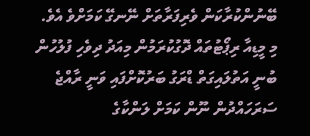ބޭނުންކުރާކަން ވެރިފަރާތަށް ނޭނގޭ ކަމަށްވެ އެވެ.
މި މީޑިއާ ރިޕޯޓުތައް ދޮގުކުރަމުން މިއަދު ދިވެހި ފުލުހުން ބުނީ އަތުލައިގަތް ޑްރަގު ބަރުކޮށްފައި ވަނީ ރާއްޖެ ސަރަހައްދުން ނޫން ކަމަށް ލަންކާގެ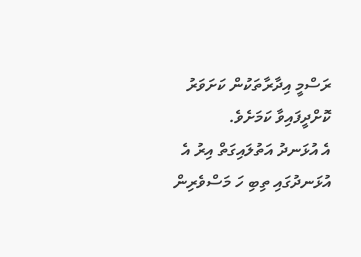ރަސްމީ އިދާރާތަކުން ކަށަވަރު ކޮށްދީފައިވާ ކަމަށެވެ.
އެ އުޅަނދު އަތުލައިގަތް އިރު އެ އުޅަނދުގައި ތިބި ހަ މަސްވެރިން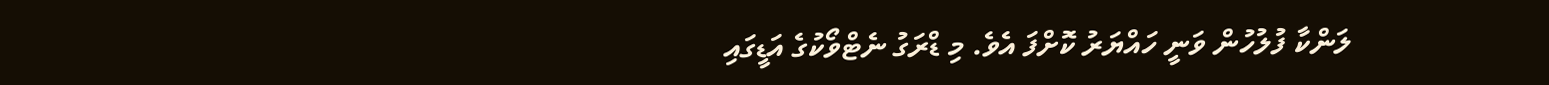ލަންކާ ފުލުހުން ވަނީ ހައްޔަރު ކޮށްފަ އެވެ. މި ޑްރަގު ނެޓްވޯކުގެ އަޑީގައި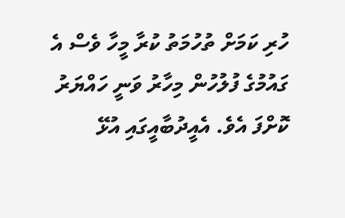ހުރި ކަމަށް ތުހުމަތު ކުރާ މީހާ ވެސް އެ ގައުމުގެ ފުލުހުން މިހާރު ވަނީ ހައްޔަރު ކޮށްފަ އެވެ. އެއީދުބާއީގައި އުޅޭ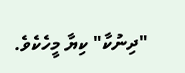"ދިނުކާ" ކިޔާ މީހެކެވެ.